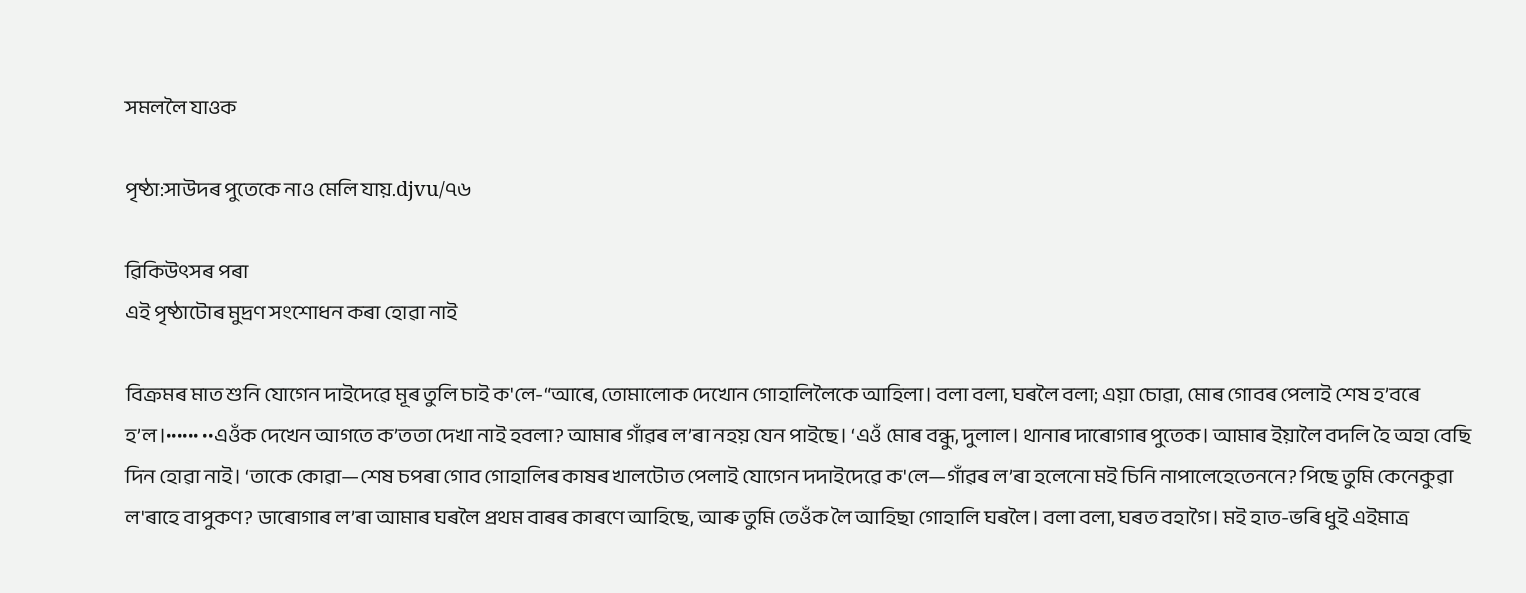সমললৈ যাওক

পৃষ্ঠা:সাউদৰ পুতেকে নাও মেলি যায়.djvu/৭৬

ৱিকিউৎসৰ পৰা
এই পৃষ্ঠাটোৰ মুদ্ৰণ সংশোধন কৰা হোৱা নাই

বিক্ৰমৰ মাত শুনি যোগেন দাইদেৱে মূৰ তুলি চাই ক'লে-“আৰে, তোমালোক দেখোন গোহালিলৈকে আহিলা। বলা বলা, ঘৰলৈ বলা; এয়া চোৱা, মোৰ গোবৰ পেলাই শেষ হ’বৰে হ’ল।•••••• ••এওঁক দেখেন আগতে ক’ততা দেখা নাই হবলা? আমাৰ গাঁৱৰ ল’ৰা নহয় যেন পাইছে। ‘এওঁ মোৰ বন্ধু, দুলাল। থানাৰ দাৰোগাৰ পুতেক। আমাৰ ইয়ালৈ বদলি হৈ অহা বেছি দিন হোৱা নাই। ‘তাকে কোৱা—শেষ চপৰা গোব গোহালিৰ কাষৰ খালটোত পেলাই যোগেন দদাইদেৱে ক'লে—গাঁৱৰ ল’ৰা হলেনো মই চিনি নাপালেহেতেননে? পিছে তুমি কেনেকুৱা ল'ৰাহে বাপুকণ? ডাৰোগাৰ ল’ৰা আমাৰ ঘৰলৈ প্ৰথম বাৰৰ কাৰণে আহিছে, আৰু তুমি তেওঁক লৈ আহিছা গোহালি ঘৰলৈ। বলা বলা, ঘৰত বহাগৈ। মই হাত-ভৰি ধুই এইমাত্ৰ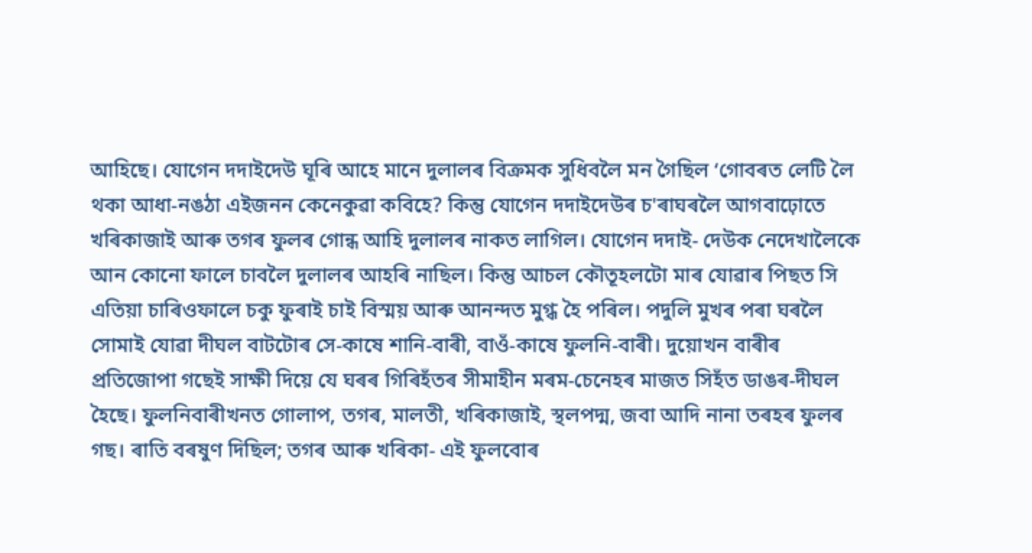আহিছে। যোগেন দদাইদেউ ঘূৰি আহে মানে দুলালৰ বিক্ৰমক সুধিবলৈ মন গৈছিল ‘গোবৰত লেটি লৈ থকা আধা-নঙঠা এইজনন কেনেকুৱা কবিহে? কিন্তু যোগেন দদাইদেউৰ চ'ৰাঘৰলৈ আগবাঢ়োতে খৰিকাজাই আৰু তগৰ ফুলৰ গোন্ধ আহি দুলালৰ নাকত লাগিল। যোগেন দদাই- দেউক নেদেখালৈকে আন কোনো ফালে চাবলৈ দুলালৰ আহৰি নাছিল। কিন্তু আচল কৌতূহলটো মাৰ যোৱাৰ পিছত সি এতিয়া চাৰিওফালে চকু ফুৰাই চাই বিস্ময় আৰু আনন্দত মুগ্ধ হৈ পৰিল। পদুলি মুখৰ পৰা ঘৰলৈ সোমাই যোৱা দীঘল বাটটোৰ সে-কাষে শানি-বাৰী, বাওঁ-কাষে ফুলনি-বাৰী। দুয়োখন বাৰীৰ প্ৰতিজোপা গছেই সাক্ষী দিয়ে যে ঘৰৰ গিৰিহঁতৰ সীমাহীন মৰম-চেনেহৰ মাজত সিহঁত ডাঙৰ-দীঘল হৈছে। ফুলনিবাৰীখনত গোলাপ, তগৰ, মালতী, খৰিকাজাই, স্থলপদ্ম, জবা আদি নানা তৰহৰ ফুলৰ গছ। ৰাতি বৰষুণ দিছিল; তগৰ আৰু খৰিকা- এই ফুলবোৰ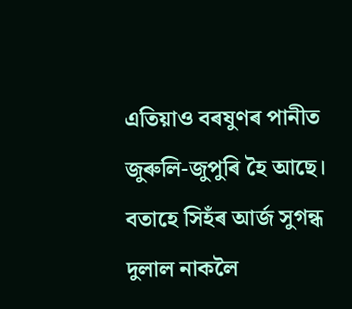এতিয়াও বৰষুণৰ পানীত জুৰুলি-জুপুৰি হৈ আছে। বতাহে সিহঁৰ আৰ্জ সুগন্ধ দুলাল নাকলৈ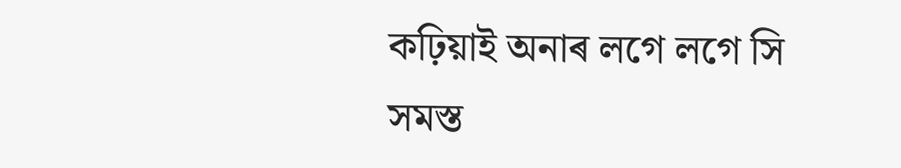কঢ়িয়াই অনাৰ লগে লগে সি সমস্ত